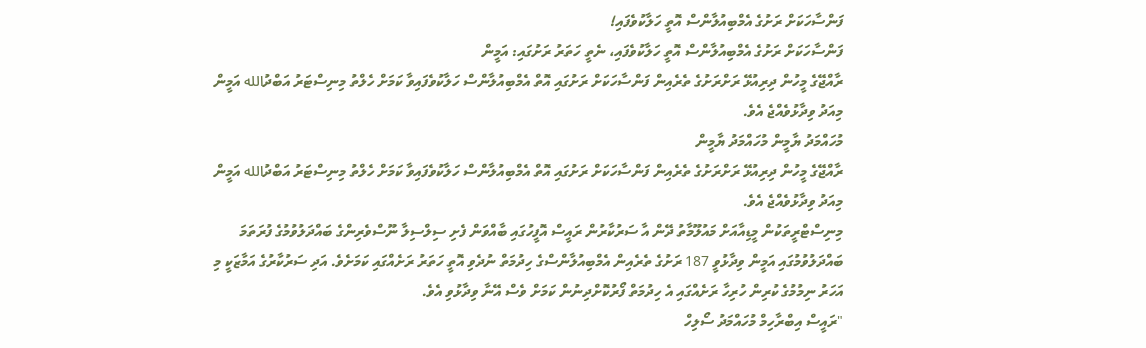ފަންސާހަކަށް ރަށުގެ އެމްބިއުލާންސް އޮތީ ހަލާކުވެފައި!
ފަންސާހަކަށް ރަށުގެ އެމްބިއުލާންސް އޮތީ ހަލާކުވެފައި، ނެތީ ހަތަރު ރަށުގައި: އަމީން
ރާއްޖޭގެ މީހުން ދިރިއުޅޭ ރަށްރަށުގެ ތެރެއިން ފަންސާހަކަށް ރަށުގައި އޮތް އެމްބިއުލާންސް ހަލާކުވެފައިވާ ކަމަށް ހެލްތު މިނިސްޓަރު އަބްދުالله އަމީން މިއަދު ވިދާޅުވެއްޖެ އެވެ.
މުހައްމަދު ޔާމީން މުހައްމަދު ޔާމީން
ރާއްޖޭގެ މީހުން ދިރިއުޅޭ ރަށްރަށުގެ ތެރެއިން ފަންސާހަކަށް ރަށުގައި އޮތް އެމްބިއުލާންސް ހަލާކުވެފައިވާ ކަމަށް ހެލްތު މިނިސްޓަރު އަބްދުالله އަމީން މިއަދު ވިދާޅުވެއްޖެ އެވެ.
މިނިސްޓްރީތަކުން މީޑިއާއަށް މައުލޫމާތު ދޭން އާ ސަރުކާރުން ރައީސް އޮފީހުގައި ބާއްވަން ފެށި ސިލްސިލާ ނޫސްވެރިންގެ ބައްދަލުވުމުގެ ފުރަތަމަ ބައްދަލުވުމުގައި އަމީން ވިދާޅުވީ 187 ރަށުގެ ތެރެއިން އެމްބިއުލާންސްގެ ހިދުމަތް ނުދެވި އޮތީ ހަތަރު ރަށެއްގައި ކަމަށެވެ. އަދި ސަރުކާރުގެ އަމާޒަކީ މި އަހަރު ނިމުމުގެ ކުރިން ހުރިހާ ރަށެއްގައި އެ ހިދުމަތް ފޯރުކޮށްދިނުން ކަމަށް ވެސް އޭނާ ވިދާޅުވި އެވެ.
"ރައީސް އިބްރާހިމް މުހައްމަދު ސޯލިހް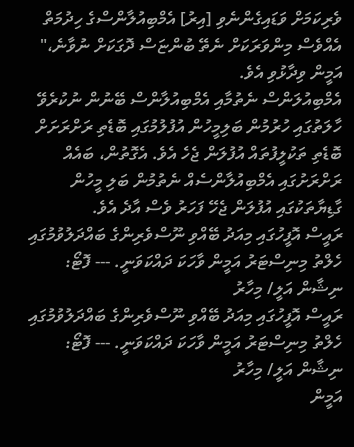ވެރިކަމަށް ވަޑައިގެންނެވި [އިރު] އެމްބިއުލާންސްގެ ހިދުމަތް އެއްވެސް މިންވަރަކަށް ނެތޭ ބުންޏަސް ދޮގަކަށް ނުވާނެ،" އަމީން ވިދާޅުވި އެވެ.
އެމްބިއުލަންސް ނެތުމާއި އެމްބިއުލާންސް ބޭނުން ނުކުރެވޭ ހާލަތުގައި ހުރުމުން ބަލިމީހުން އުފުލުމުގައި ބޮޑެތި ރަށްރަށަށް ބޮޑެތި ތަކުލީފުތައް އުފުލަން ޖެހެ އެވެ. އެގޮތުން، ބައެއް ރަށްރަށުގައި އެމްބިއުލާންސެއް ނެތުމުން ބަލި މީހުން ގާޑިޔާތަކުގައި އުފުލަން ޖެހޭ ފަހަރު ވެސް އާދެ އެވެ.
ރައީސް އޮފީހުގައި މިއަދު ބޭއްވި ނޫސްވެރިންގެ ބައްދަލުވުމުގައި ހެލްތު މިނިސްޓަރު އަމީން ވާހަކަ ދައްކަވަނީ. --- ފޮޓޯ: ނިޝާން އަލީ/ މިހާރު
ރައީސް އޮފީހުގައި މިއަދު ބޭއްވި ނޫސްވެރިންގެ ބައްދަލުވުމުގައި ހެލްތު މިނިސްޓަރު އަމީން ވާހަކަ ދައްކަވަނީ. --- ފޮޓޯ: ނިޝާން އަލީ/ މިހާރު
އަމީން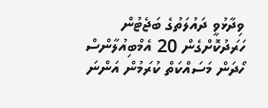ވިދާޅުވީ ދައުލަތުގެ ބަޖެޓުން ހަރަދުކޮށްގެން 20 އެމްބިއުލާންސް ހޯދަން މަސައްކަތް ކުރަމުން އަންނަ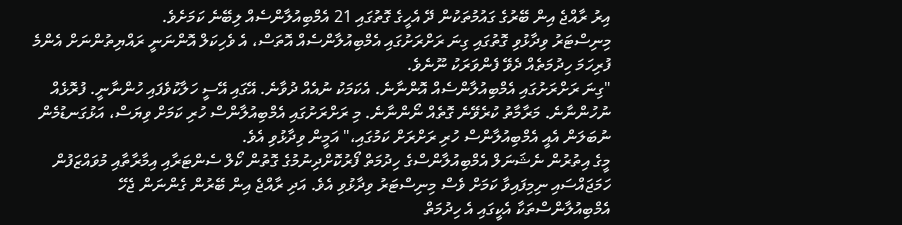އިރު ރާއްޖެ އިން ބޭރުގެ ގައުމުތަކުން ދޭ އެހީގެ ގޮތުގައި 21 އެމްބިއުލާންސެއް ލިބޭނެ ކަމަށެވެ.
މިނިސްޓަރު ވިދާޅުވި ގޮތުގައި ގިނަ ރަށްރަށުގައި އެމްބިއުލާންސެއް އޮތަސް، އެ ވެހިކަލް އޮންނަނީ ރައްޔިތުންނަށް އެންމެ ފުރިހަމަ ހިދުމަތެއް ދެވޭ ފެންވަރަކު ނޫނެވެ.
"ގިނަ ރަށްރަށުގައި އެމްބިއުލާންސެއް އޮންނާނެ. އެކަމަކު ނުއެއް ދުވާނެ. އޭގައި އޭސީ ހަލާކުވެފައި ހުންނާނީ. ފުރޮޅެއް ނުހުންނާނެ. މަރާމާތު ކުރެވޭނެ ގޮތެއް ނޯންނާނެ. މި ރަށްރަށުގައި އެމްބިއުލާންސް ހުރި ކަމަށް ވިޔަސް، އަޅުގަނޑުމެން ނުބަލަން އެއީ އެމްބިއުލާންސް ހުރި ރަށްރަށް ކަމުގައި،" އަމީން ވިދާޅުވި އެވެ.
މީގެ އިތުރުން ނެޝަނަލް އެމްބިއުލާންސްގެ ހިދުމަތް ފޯރުކޮށްދިނުމުގެ ގޮތުން ކޯލް ސެންޓަރާއި އިމާރާތާއި މުވައްޒަފުން ހަމަޖައްސައި ނިމިފައިވާ ކަމަށް ވެސް މިނިސްޓަރު ވިދާޅުވި އެވެ. އަދި ރާއްޖެ އިން ބޭރުން ގެންނަން ޖެހޭ އެމްބިއުލާންސްތަކާ އެކީގައި އެ ހިދުމަތް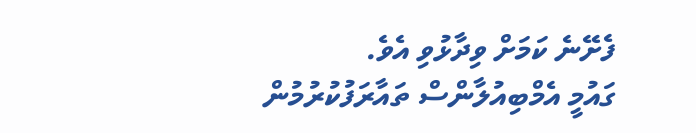ފެށޭނެ ކަމަށް ވިދާޅުވި އެވެ.
ގައުމީ އެމްބިއުލާންސް ތައާރަފުކުރުމުން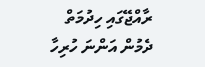ރާއްޖޭގައި ހިދުމަތް ދެމުން އަންނަ ހުރިހާ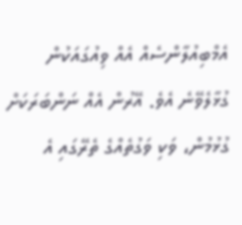އެމްބިއުލާންސެއް އެއް ވިއުގައަކުން ގުޅާލެވޭނެ އެވެ. އޭރުން އެއް ނަންބަރަކަށް ގުޅުމުން، ވަކި ވަގުތެއްގެ ތެރޭގައި އެ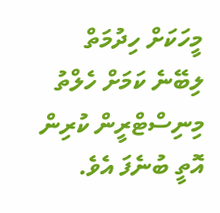މީހަކަށް ހިދުމަތް ލިބޭނެ ކަމަށް ހެލްތު މިނިސްޓްރީން ކުރިން އޮތީ ބުނެފަ އެވެ.